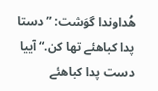هُداوندا گوَشت: ”دستا پدا کباهئے تها کن.“ آییا دست پدا کباهئے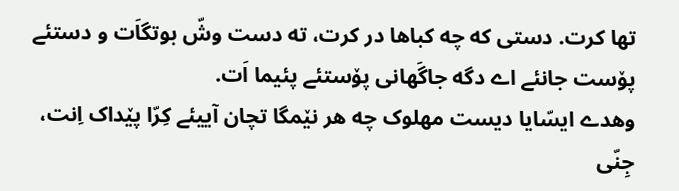تها کرت. دستی که چه کباها در کرت، ته دست وشّ بوتگاَت و دستئے پۆست جانئے اے دگه جاگَهانی پۆستئے پئیما اَت.
وهدے ایسّایا دیست مهلوک چه هر نێمگا تچان آییئے کِرّا پێداک اِنت، جِنّی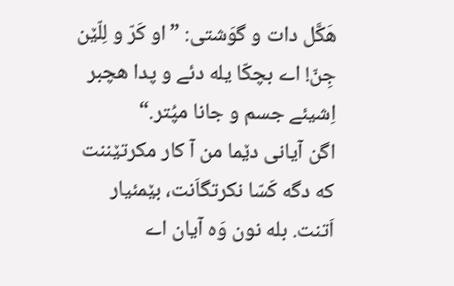هَکَّل دات و گوَشتی: ”او کَرّ و لِلّێن جِنّ! اے بچکّا یله دئے و پدا هچبر اِشیئے جسم و جانا مپُتر.“
اگن آیانی دێما من آ کار مکرتێننت که دگه کَسّا نکرتگاَنت، بێمئیار اَتنت. بله نون وَه آیان اے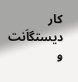کار دیستگاَنت و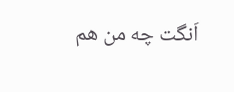اَنگت چه من هم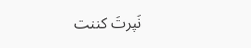نَپرتَ کننت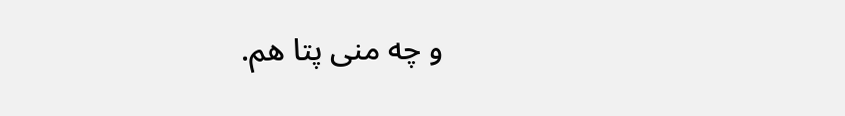و چه منی پتا هم.